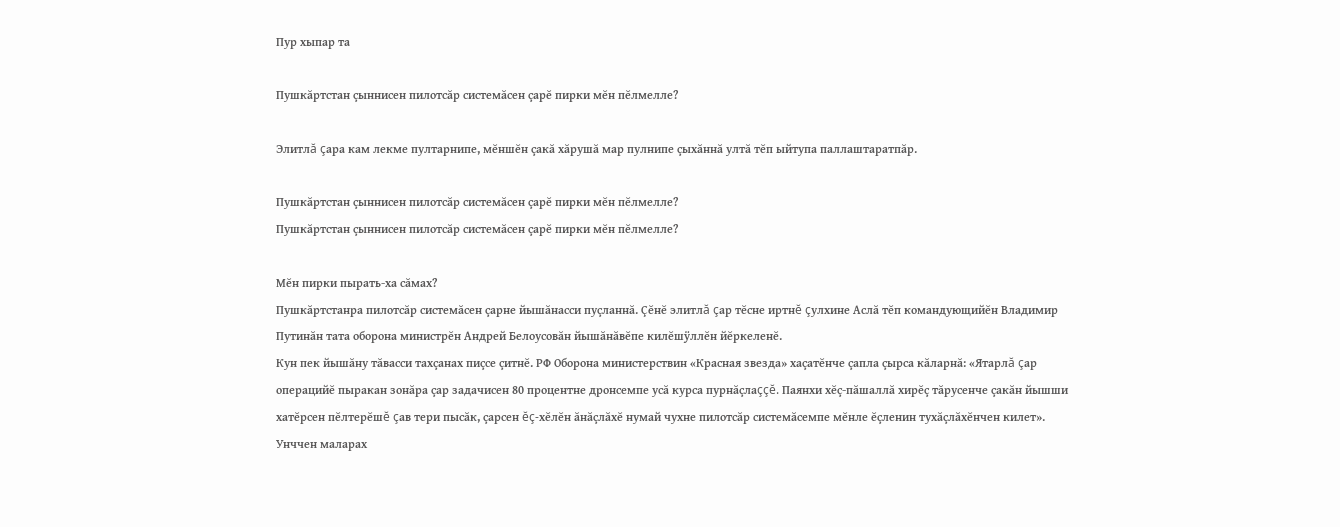Пур хыпар та

Пушкăртстан çыннисен пилотсăр системăсен çарĕ пирки мĕн пĕлмелле?

Элитлă çара кам лекме пултарнипе, мĕншĕн çакă хăрушă мар пулнипе çыхăннă ултă тĕп ыйтупа паллаштаратпăр.

Пушкăртстан çыннисен пилотсăр системăсен çарĕ пирки мĕн пĕлмелле?
Пушкăртстан çыннисен пилотсăр системăсен çарĕ пирки мĕн пĕлмелле?

Мĕн пирки пырать-ха сăмах?
Пушкăртстанра пилотсăр системăсен çарне йышăнасси пуçланнă. Çĕнĕ элитлă çар тĕсне иртнĕ çулхине Аслă тĕп командующийĕн Владимир Путинăн тата оборона министрĕн Андрей Белоусовăн йышăнăвĕпе килĕшÿллĕн йĕркеленĕ.
Кун пек йышăну тăвасси тахçанах пиçсе çитнĕ. РФ Оборона министерствин «Красная звезда» хаçатĕнче çапла çырса кăларнă: «Ятарлă çар операцийĕ пыракан зонăра çар задачисен 80 процентне дронсемпе усă курса пурнăçлаççĕ. Паянхи хĕç-пăшаллă хирĕç тăрусенче çакăн йышши хатĕрсен пĕлтерĕшĕ çав тери пысăк, çарсен ĕç-хĕлĕн ăнăçлăхĕ нумай чухне пилотсăр системăсемпе мĕнле ĕçленин тухăçлăхĕнчен килет». Унччен маларах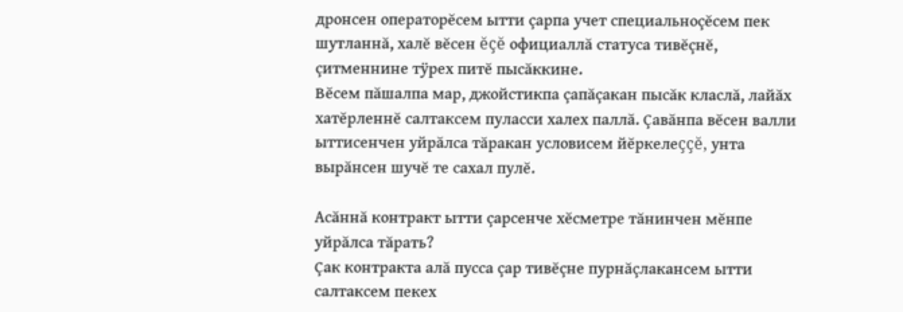дронсен операторĕсем ытти çарпа учет специальноçĕсем пек шутланнă, халĕ вĕсен ĕçĕ официаллă статуса тивĕçнĕ, çитменнине тÿрех питĕ пысăккине.
Вĕсем пăшалпа мар, джойстикпа çапăçакан пысăк класлă, лайăх хатĕрленнĕ салтаксем пуласси халех паллă. Çавăнпа вĕсен валли ыттисенчен уйрăлса тăракан условисем йĕркелеççĕ, унта вырăнсен шучĕ те сахал пулĕ.

Асăннă контракт ытти çарсенче хĕсметре тăнинчен мĕнпе уйрăлса тăрать?
Çак контракта алă пусса çар тивĕçне пурнăçлакансем ытти салтаксем пекех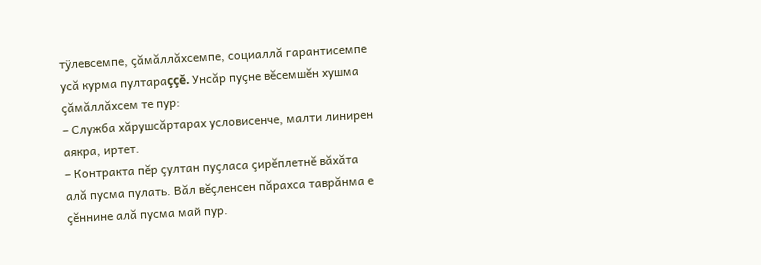тÿлевсемпе, çăмăллăхсемпе, социаллă гарантисемпе усă курма пултараççĕ. Унсăр пуçне вĕсемшĕн хушма çăмăллăхсем те пур:
– Служба хăрушсăртарах условисенче, малти линирен аякра, иртет.
– Контракта пĕр çултан пуçласа çирĕплетнĕ вăхăта алă пусма пулать. Вăл вĕçленсен пăрахса таврăнма е çĕннине алă пусма май пур.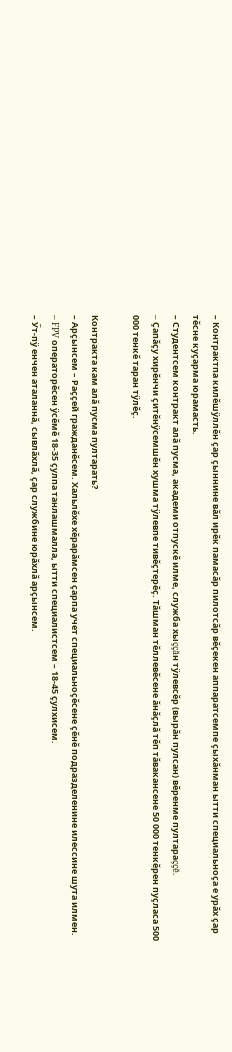– Контрактпа килĕшÿллĕн çар çыннине вăл ирĕк памасăр пилотсăр вĕçекен аппаратсемпе çыхăнман ытти специальноçа е урăх çар тĕсне куçарма юрамасть.
– Студентсем контракт алă пусма, академи отпускĕ илме, служба хыççăн тÿлевсĕр (вырăн пулсан) вĕренме пултараççĕ.
– Çапăçу хирĕнчи çитĕнÿсемшĕн хушма тÿлевпе тивĕçтерĕç. Тăшман тĕллевĕсене ăнăçлă тĕп тăвакансене 50 000 тенкĕрен пуçласа 500 000 тенкĕ таран тÿлĕç.

Контракта кам алă пусма пултарать?
– Арçынсем – Раççей гражданĕсем. Хальлĕхе хĕрарăмсен çарпа учет специальноçĕсене çĕнĕ подразделенине илессине шута илмен.
– FPV операторĕсен ÿсĕмĕ 18-35 çулпа танлашмалла, ытти специалистсем – 18-45 çулхисем.
– Ӳт-пÿ енчен аталаннă, сывлăхлă, çар службине юрăхлă арçынсем.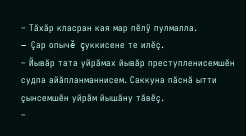– Тăхăр класран кая мар пĕлÿ пулмалла.
– Çар опычĕ çуккисене те илĕç.
– Йывăр тата уйрăмах йывăр преступленисемшĕн судпа айăпланманнисем. Саккуна пăснă ытти çынсемшĕн уйрăм йышăну тăвĕç.
–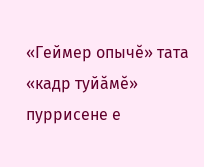«Геймер опычĕ» тата «кадр туйăмĕ» пуррисене е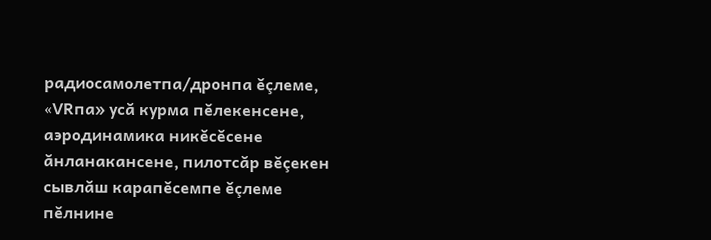радиосамолетпа/дронпа ĕçлеме, «VRпа» усă курма пĕлекенсене, аэродинамика никĕсĕсене ăнланакансене, пилотсăр вĕçекен сывлăш карапĕсемпе ĕçлеме пĕлнине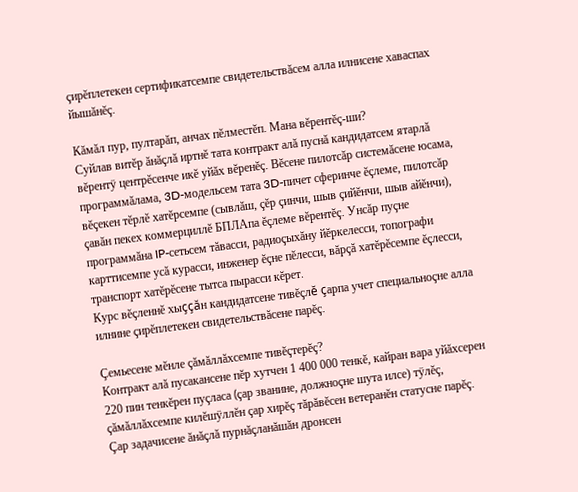çирĕплетекен сертификатсемпе свидетельствăсем алла илнисене хаваспах йышăнĕç.

Кăмăл пур, пултарăп, анчах пĕлместĕп. Мана вĕрентĕç-ши?
Суйлав витĕр ăнăçлă иртнĕ тата контракт алă пуснă кандидатсем ятарлă вĕрентÿ центрĕсенче икĕ уйăх вĕренĕç. Вĕсене пилотсăр системăсене юсама, программăлама, 3D-модельсем тата 3D-пичет сферинче ĕçлеме, пилотсăр вĕçекен тĕрлĕ хатĕрсемпе (сывлăш, çĕр çинчи, шыв çийĕнчи, шыв айĕнчи), çавăн пекех коммерциллĕ БПЛАпа ĕçлеме вĕрентĕç. Унсăр пуçне программăна IP-сетьсем тăвасси, радиоçыхăну йĕркелесси, топографи карттисемпе усă курасси, инженер ĕçне пĕлесси, вăрçă хатĕрĕсемпе ĕçлесси, транспорт хатĕрĕсене тытса пырасси кĕрет.
Курс вĕçленнĕ хыççăн кандидатсене тивĕçлĕ çарпа учет специальноçне алла илнине çирĕплетекен свидетельствăсене парĕç.

Çемьесене мĕнле çăмăллăхсемпе тивĕçтерĕç?
Контракт алă пусакансене пĕр хутчен 1 400 000 тенкĕ, кайран вара уйăхсерен 220 пин тенкĕрен пуçласа (çар званине, должноçне шута илсе) тÿлĕç, çăмăллăхсемпе килĕшÿллĕн çар хирĕç тăрăвĕсен ветеранĕн статусне парĕç. Çар задачисене ăнăçлă пурнăçланăшăн дронсен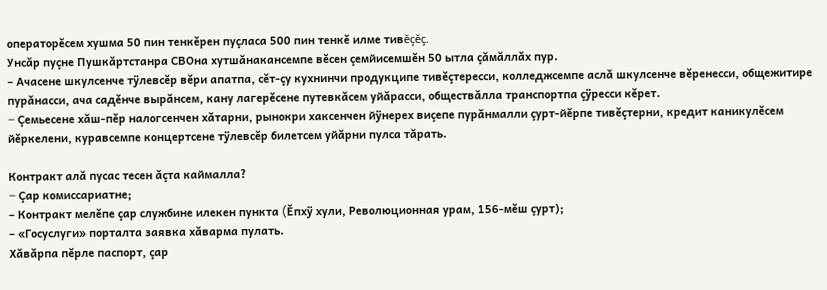операторĕсем хушма 50 пин тенкĕрен пуçласа 500 пин тенкĕ илме тивĕçĕç.
Унсăр пуçне Пушкăртстанра СВОна хутшăнакансемпе вĕсен çемйисемшĕн 50 ытла çăмăллăх пур.
– Ачасене шкулсенче тÿлевсĕр вĕри апатпа, сĕт-çу кухнинчи продукципе тивĕçтересси, колледжсемпе аслă шкулсенче вĕренесси, общежитире пурăнасси, ача садĕнче вырăнсем, кану лагерĕсене путевкăсем уйăрасси, обществăлла транспортпа çÿресси кĕрет.
– Çемьесене хăш-пĕр налогсенчен хăтарни, рынокри хаксенчен йÿнерех виçепе пурăнмалли çурт-йĕрпе тивĕçтерни, кредит каникулĕсем йĕркелени, куравсемпе концертсене тÿлевсĕр билетсем уйăрни пулса тăрать.

Контракт алă пусас тесен ăçта каймалла?
– Çар комиссариатне;
– Контракт мелĕпе çар службине илекен пункта (Ĕпхÿ хули, Революционная урам, 156-мĕш çурт);
– «Госуслуги» порталта заявка хăварма пулать.
Хăвăрпа пĕрле паспорт, çар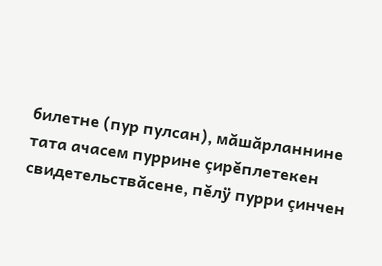билетне (пур пулсан), мăшăрланнине тата ачасем пуррине çирĕплетекен свидетельствăсене, пĕлÿ пурри çинчен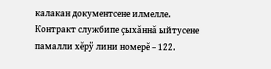калакан документсене илмелле.
Контракт службипе çыхăннă ыйтусене памалли хĕрÿ лини номерĕ – 122.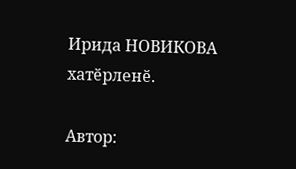Ирида НОВИКОВА хатӗрленӗ.

Автор: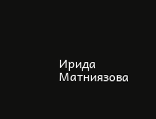Ирида Матниязова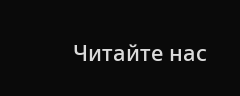Читайте нас